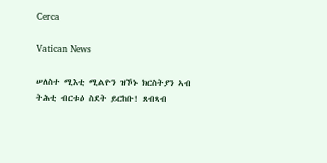Cerca

Vatican News

ሠለስተ ሚእቲ ሚልዮን ዝኾኑ ክርስትያን ኣብ ትሕቲ ብርቱዕ ስደት ይርከቡ! ጸብጻብ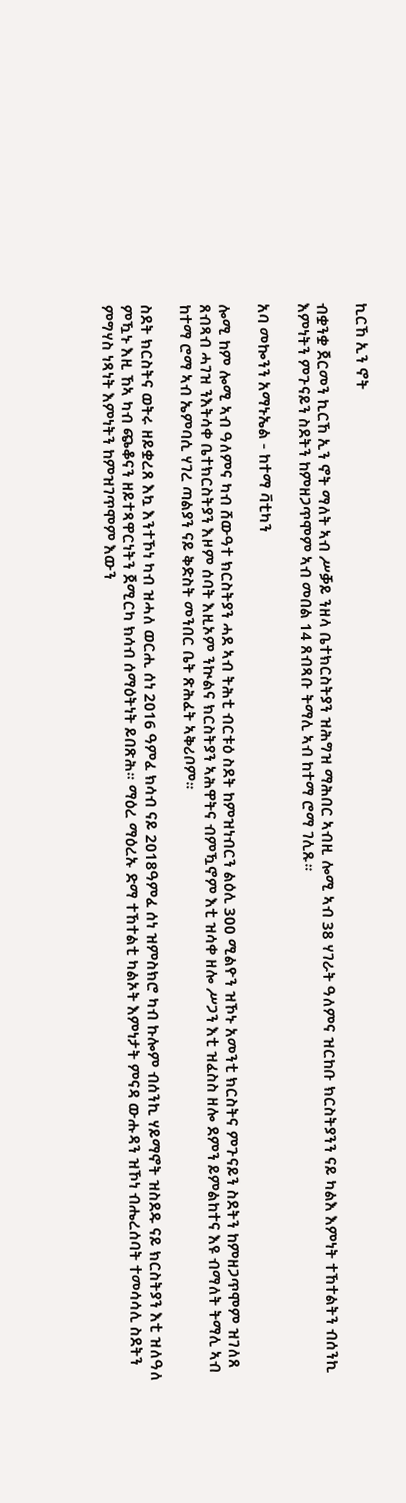ኪርኸ ኢን ኖት

ብቋንቋ ጀርመን ኪርኸ ኢን ኖት ማለት ኣብ ሥቓይ ንዘላ ቤተክርስትያን ዝሕግዝ ማሕበር ኣብዚ ሎሚ ኣብ 38 ሃገራት ዓለምና ዝርከቡ ክርስትያንን ናይ ካልእ እምነት ተኸተልትን ብሰንኪ እምነትን ምጉናይን ስደትን ከምዘጋጥሞም ኣብ መበል 14 ጸብጻቡ ትማሊ ኣብ ከተማ ሮማ ገሊጹ።

አባ መኰንን አማኑኤል - ከተማ ቫቲካን

ሎሚ ከም ሎሚ ኣብ ዓለምና ካብ ሸውዓተ ክርስትያን ሓደ ኣብ ትሕቲ ብርቱዕ ስደት ከምዝነብርን ልዕሊ 300 ሚልዮን ዝኾኑ አመንቲ ክርስትና ምጉናይን ስደትን ከምዘጋጥሞም ዝገለጸ ጸብጻብ ሓገዝ ንእትሳቀ ቤተክርስትያን እዞም ሰባት እዚኦም ንኲልና ክርስትያን ኣሕዋትና ብምዃኖም እቲ ዝሳቀ ዘሎ ሥጋን እቲ ዝፈስስ ዘሎ ደምን ይምልከተና እዩ ብማለት ትማሊ ኣብ ከተማ ሮማ ኣብ ኤምባሲ ሃገረ ጣልያን ናይ ቅድስት መንበር ቤት ጽሕፈት ኣቅሪቦም።

ስደት ክርስትና ወትሩ ዘይቋረጸ እኳ እንተኾነ ካብ ዝሓለ ወርሒ ሰነ 2016 ዓምፈ ክሳብ ናይ 2018ዓምፈ ሰነ ዝምስክሮ ካብ ኩሎም ብሰንኪ ሃይማኖት ዝስደዱ ናይ ክርስትያን እቲ ዝለዓለ ምዃኑ እዚ ኸኣ ካብ ጭቆናን ዘይተጻዋርነትን ጀሚርካ ክሳብ ሰማዕትነት ይበጽሕ። ማዕረ ማዕረኡ ድማ ተኸተልቲ ካልኦት እምነታት ምናዳ ውሑዳን ዝኾነ ብሔረሰባት ተመሳሳሊ ስደትን ምግሃስ ነጻነት እምነትን ከምዝገጥሞም እውን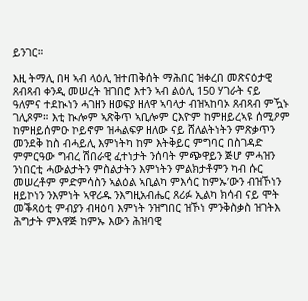ይንገር።

እዚ ትማሊ በዛ ኣብ ላዕሊ ዝተጠቅሰት ማሕበር ዝቀረበ መጽናዕታዊ ጸብጻብ ቀንዲ መሠረት ዝገበሮ እተን ኣብ ልዕሊ 150 ሃገራት ናይ ዓለምና ተደኲነን ሓገዘን ዘወፍያ ዘለዋ ኣባላታ ብዝኣከባኦ ጸብጻብ ምዃኑ ገሊጾም። እቲ ኲሎም ኣጽቅጥ ኣቢሎም ርእዮም ከምዘይረኣዩ ሰሚዖም ከምዘይሰምዑ ኮይኖም ዝሓልፍዎ ዘለው ናይ ሸለልትነትን ምጽቃጥን መንደቅ ከስ ብሓይሊ እምነትካ ከም እትቅይር ምግባር በስገዳድ ምምርዓው ግብረ ሽበራዊ ፈተነታት ንሰባት ምጭዋይን ጅሆ ምሓዝን ንነበርቲ ሓውልታትን ምስልታትን እምነትን ምልክታቶምን ካብ ሱር መሠረቶም ምድምሳስን ኣልዕል ኣቢልካ ምእሳር ከምኡ’ውን ብዝኾነን ዘይኮነን ንእምነት ኣዋሪዱ ንእግዚአብሔር ጸሪፉ ኢልካ ክሳብ ናይ ሞት መቕጻዕቲ ምብያን ብዛዕባ እምነት ንዝግበር ዝኾነ ምንቅስቃስ ዝገትእ ሕግታት ምእዋጅ ከምኡ እውን ሕዝባዊ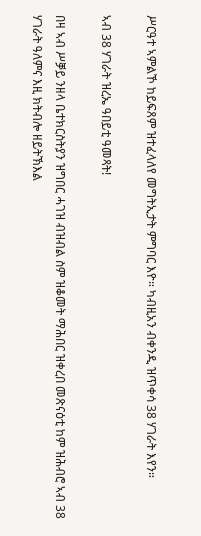ሥርዓተ ኣምልኾ ከይፍጸም ዝተፈላለየ መግትኢታት ምግባር እዮ። ካብዚአን ብቀንዲ ዝጥቀሳ 38 ሃገራት እየን።

ኣብ 38 ሃገራት ዝረኤ ዓበይቲ ዓመጻት!

በዛ ኣብ ሥቓይ ንዘላ ቤተክርስትያን ዝግበር ሓገዝ ብዝብል ስም ዝቆመት ማሕበር ዝቀረበ መጽናዕቲ ከም ዝሕብሮ ኣብ 38 ሃገራት ዓለምና እዚ ክትብሎ ዘይትኽእል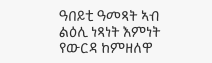ዓበይቲ ዓመጻት ኣብ ልዕሊ ነጻነት እምነት የውርዳ ከምዘለዋ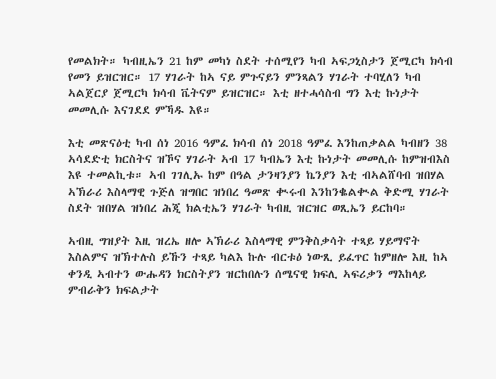የመልክት። ካብዚኤን 21 ከም መካነ ስደት ተሰሚየን ካብ ኣፍጋኒስታን ጀሚርካ ክሳብ የመን ይዝርዝር። 17 ሃገራት ከኣ ናይ ምጉናይን ምንጻልን ሃገራት ተባሂለን ካብ ኣልጀርያ ጀሚርካ ክሳብ ቬትናም ይዝርዝር። እቲ ዘተሓሳስብ ግን እቲ ኩነታት መመሊሱ እናገደደ ምኻዱ እዩ።

እቲ መጽናዕቲ ካብ ሰነ 2016 ዓምፈ ክሳብ ሰነ 2018 ዓምፈ እንከጠቃልል ካብዘን 38 ኣሳደድቲ ክርስትና ዝኾና ሃገራት ኣብ 17 ካብኤን እቲ ኩነታት መመሊሱ ከምዝብእስ እዩ ተመልኪቱ። ኣብ ገገሊኡ ከም በዓል ታንዛንያን ኬንያን እቲ ብኣልሸባብ ዝበሃል ኣኽራሪ እስላማዊ ጉጅለ ዝግበር ዝነበረ ዓመጽ ቊሩብ እንከንቈልቊል ቅድሚ ሃገራት ስደት ዝበሃል ዝነበረ ሕጂ ክልቲኤን ሃገራት ካብዚ ዝርዝር ወጺኤን ይርከባ።

ኣብዚ ግዝያት እዚ ዝረኤ ዘሎ ኣኽራሪ እስላማዊ ምንቅስቃሳት ተጻይ ሃይማኖት እስልምና ዝኽተሉስ ይኹን ተጻይ ካልእ ኩሉ ብርቱዕ ነውጺ ይፈጥር ከምዘሎ እዚ ከኣ ቀንዲ ኣብተን ውሑዳን ክርስትያን ዝርከበሉን ሰሜናዊ ክፍሊ ኣፍሪቃን ማእከላይ ምብራቅን ክፍልታት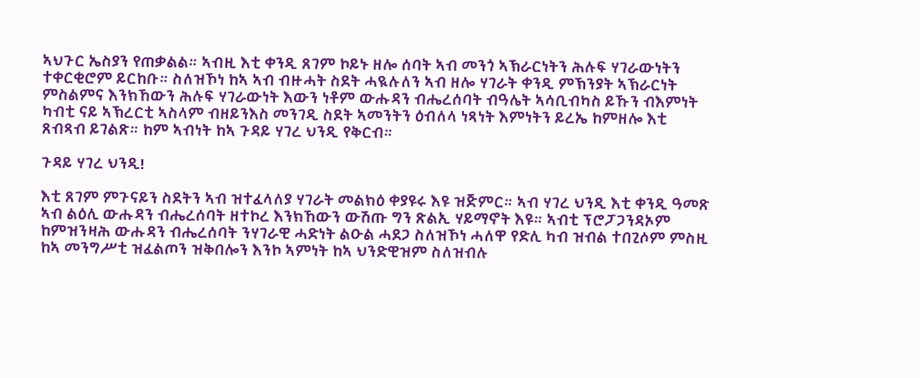ኣህጉር ኤስያን የጠቃልል። ኣብዚ እቲ ቀንዲ ጸገም ኮይኑ ዘሎ ሰባት ኣብ መንጎ ኣኽራርነትን ሕሉፍ ሃገራውነትን ተቀርቂሮም ይርከቡ። ስለዝኾነ ከኣ ኣብ ብዙሓት ስደት ሓዪሉለን ኣብ ዘሎ ሃገራት ቀንዲ ምኽንያት ኣኽራርነት ምስልምና እንክኸውን ሕሉፍ ሃገራውነት እውን ነቶም ውሑዳን ብሔረሰባት ብዓሌት ኣሳቢብካስ ይኹን ብእምነት ካብቲ ናይ ኣኽረርቲ ኣስላም ብዘይንእስ መንገዲ ስደት ኣመንትን ዕብለላ ነጻነት እምነትን ይረኤ ከምዘሎ እቲ ጸብጻብ ይገልጽ። ከም ኣብነት ከኣ ጉዳይ ሃገረ ህንዲ የቅርብ።

ጉዳይ ሃገረ ህንዲ!

እቲ ጸገም ምጉናይን ስደትን ኣብ ዝተፈላለያ ሃገራት መልክዕ ቀያዩሩ እዩ ዝጅምር። ኣብ ሃገረ ህንዲ እቲ ቀንዲ ዓመጽ ኣብ ልዕሊ ውሑዳን ብሔረሰባት ዘተኮረ እንክኸውን ውሽጡ ግን ጽልኢ ሃይማኖት እዩ። ኣብቲ ፕሮፓጋንዳኦም ከምዝንዛሕ ውሑዳን ብሔረሰባት ንሃገራዊ ሓድነት ልዑል ሓደጋ ስለዝኾነ ሓለዋ የድሊ ካብ ዝብል ተበጊሶም ምስዚ ከኣ መንግሥቲ ዝፈልጦን ዝቅበሎን እንኮ ኣምነት ከኣ ህንድዊዝም ስለዝብሉ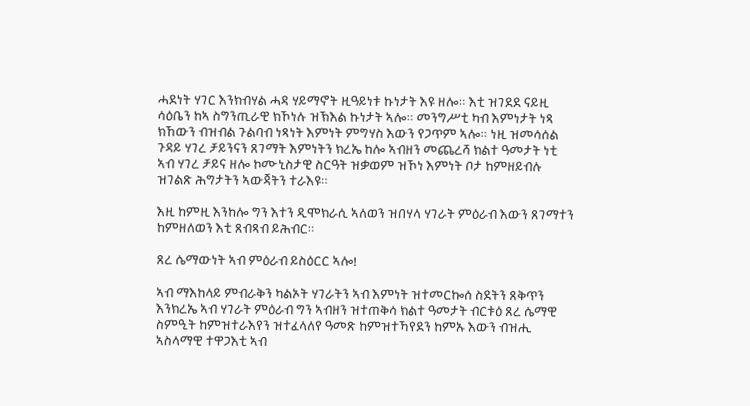ሓደነት ሃገር እንክብሃል ሓዳ ሃይማኖት ዚዓይነቱ ኩነታት እዩ ዘሎ። እቲ ዝገደደ ናይዚ ሳዕቤን ከኣ ስግንጢራዊ ክኾነሉ ዝኽእል ኩነታት ኣሎ። መንግሥቲ ካብ እምነታት ነጻ ክኸውን ብዝብል ጉልባብ ነጻነት እምነት ምግሃስ እውን የጋጥም ኣሎ። ነዚ ዝመሳሰል ጉዳይ ሃገረ ቻይንናን ጸገማት እምነትን ክረኤ ከሎ ኣብዘን መጨረሻ ክልተ ዓመታት ነቲ ኣብ ሃገረ ቻይና ዘሎ ኮሙኒስታዊ ስርዓት ዝቃወም ዝኾነ እምነት ቦታ ከምዘይብሉ ዝገልጽ ሕግታትን ኣውጃትን ተራእዩ።

እዚ ከምዚ እንከሎ ግን እተን ዲሞክራሲ ኣለወን ዝበሃላ ሃገራት ምዕራብ እውን ጸገማተን ከምዘለወን እቲ ጸብጻብ ይሕብር።

ጸረ ሴማውነት ኣብ ምዕራብ ይስዕርር ኣሎ!

ኣብ ማእከላይ ምብራቅን ካልኦት ሃገራትን ኣብ እምነት ዝተመርኰሰ ስደትን ጸቅጥን እንክረኤ ኣብ ሃገራት ምዕራብ ግን ኣብዘን ዝተጠቅሳ ክልተ ዓመታት ብርቱዕ ጸረ ሴማዊ ስምዒት ከምዝተራእየን ዝተፈላለየ ዓመጽ ከምዝተኻየደን ከምኡ እውን ብዝሒ ኣስላማዊ ተዋጋእቲ ኣብ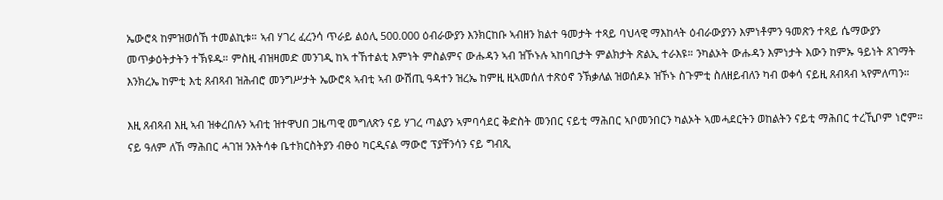ኤውሮጳ ከምዝወሰኸ ተመልኪቱ። ኣብ ሃገረ ፈረንሳ ጥራይ ልዕሊ 500.000 ዕብራውያን እንክርከቡ ኣብዘን ክልተ ዓመታት ተጻይ ባህላዊ ማእከላት ዕብራውያንን እምነቶምን ዓመጽን ተጻይ ሴማውያን መጥቃዕትታትን ተኽዩዱ። ምስዚ ብዝዛመድ መንገዲ ከኣ ተኸተልቲ እምነት ምስልምና ውሑዳን ኣብ ዝኾኑሉ ኣከባቢታት ምልክታት ጽልኢ ተራእዩ። ንካልኦት ውሑዳን እምነታት እውን ከምኡ ዓይነት ጸገማት እንክረኤ ከምቲ እቲ ጸብጻብ ዝሕብሮ መንግሥታት ኤውሮጳ ኣብቲ ኣብ ውሽጢ ዓዳተን ዝረኤ ከምዚ ዚኣመሰለ ተጽዕኖ ንኽቃለል ዝወሰዶኦ ዝኾኑ ስጉምቲ ስለዘይብለን ካብ ወቀሳ ናይዚ ጸብጻብ ኣየምለጣን።

እዚ ጸብጻብ እዚ ኣብ ዝቀረበሉን ኣብቲ ዝተዋህበ ጋዜጣዊ መግለጽን ናይ ሃገረ ጣልያን ኣምባሳደር ቅድስት መንበር ናይቲ ማሕበር ኣቦመንበርን ካልኦት ኣመሓደርትን ወከልትን ናይቲ ማሕበር ተረኺቦም ነሮም። ናይ ዓለም ለኸ ማሕበር ሓገዝ ንእትሳቀ ቤተክርስትያን ብፁዕ ካርዲናል ማውሮ ፕያቸንሳን ናይ ግብጺ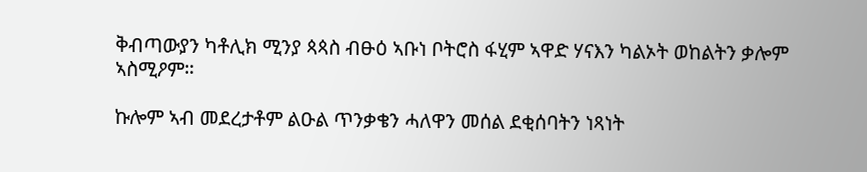ቅብጣውያን ካቶሊክ ሚንያ ጳጳስ ብፁዕ ኣቡነ ቦትሮስ ፋሂም ኣዋድ ሃናእን ካልኦት ወከልትን ቃሎም ኣስሚዖም።

ኩሎም ኣብ መደረታቶም ልዑል ጥንቃቄን ሓለዋን መሰል ደቂሰባትን ነጻነት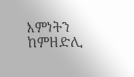እምነትን ከምዘድሊ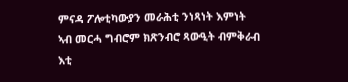ምናዳ ፖሎቲካውያን መራሕቲ ንነጻነት እምነት ኣብ መርሓ ግብሮም ክጽንብሮ ጻውዒት ብምቅራብ እቲ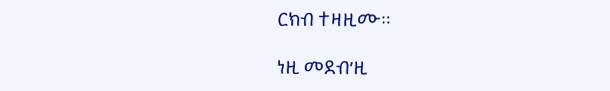ርክብ ተዛዚሙ።

ነዚ መደብ’ዚ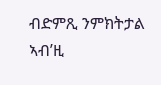ብድምጺ ንምክትታል ኣብ’ዚ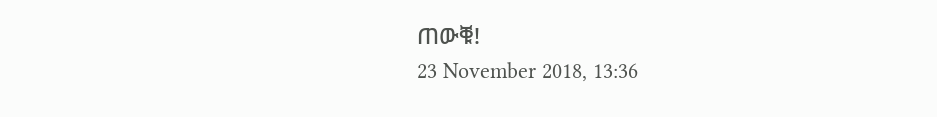ጠውቑ!
23 November 2018, 13:36